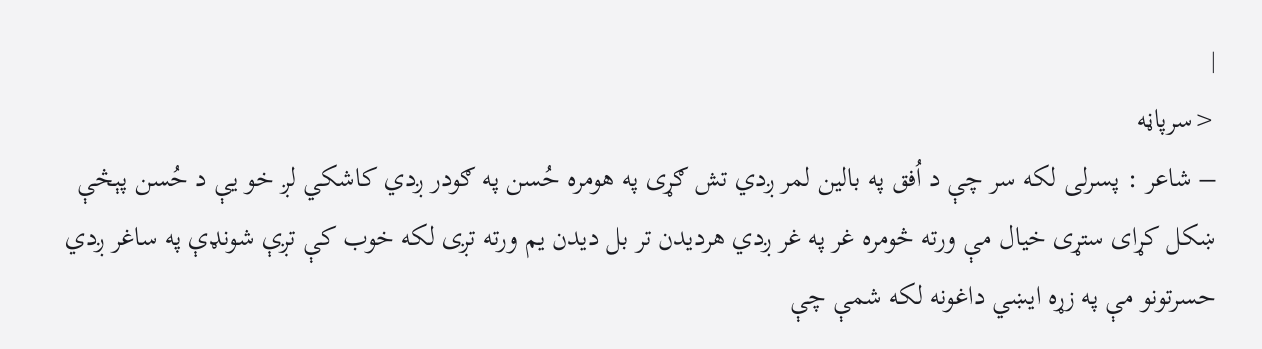|
<سرپاڼه
– شاعر : پسرلی لکه سر چې د اُفق په بالین لمر ږدي تش ګړی په هومره حُسن په ګودر ږدي کاشکي لږ خو یې د حُسن پېڅې ښکل کړای ستړی خیال مې ورته څومره غر په غر ږدي هردیدن تر بل دیدن یم ورته تږی لکه خوب کې تږې شونډې په ساغر ږدي حسرتونو مې په زړه ایښي داغونه لکه شمې چې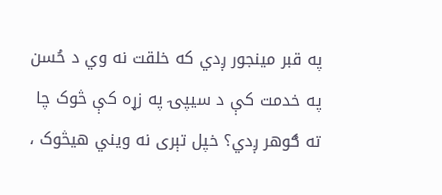په قبر مینجور ږدي که خلقت نه وي د حُسن په خدمت کې د سیپۍ په زړه کې څوک چا ته ګوهر ږدي؟ خپل تېری نه ویني هیڅوک ،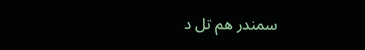سمندر هم تل د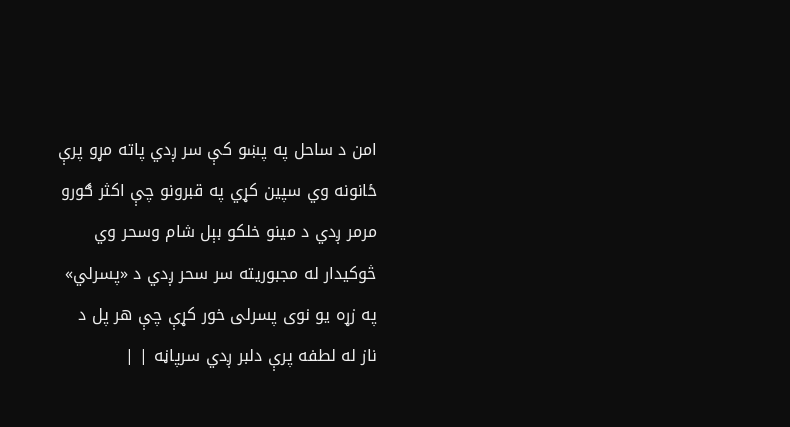امن د ساحل په پښو کې سر ږدي پاته مړو پرې ځانونه وي سپین کړي په قبرونو چې اکثر ګورو مرمر ږدي د مینو خلکو بېل شام وسحر وي څوکیدار له مجبوریته سر سحر ږدي د «پسرلي» په زړه یو نوی پسرلی خور کړې چې هر پل د ناز له لطفه پرې دلبر ږدي سرپاڼه | |